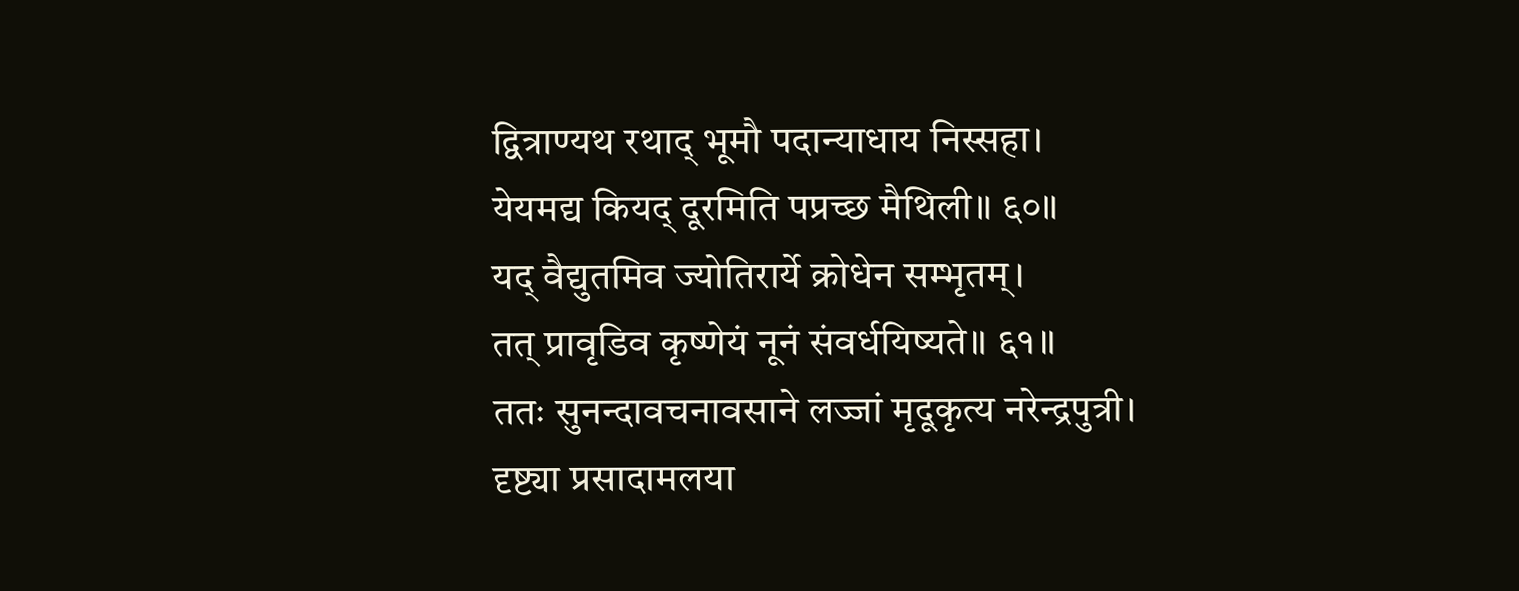द्वित्राण्यथ रथाद् भूमौ पदान्याधाय निस्सहा।
येयमद्य कियद् दूरमिति पप्रच्छ मैथिली॥ ६०॥
यद् वैद्युतमिव ज्योतिरार्ये क्रोधेन सम्भृतम्।
तत् प्रावृडिव कृष्णेयं नूनं संवर्धयिष्यते॥ ६१॥
ततः सुनन्दावचनावसाने लज्जां मृदूकृत्य नरेन्द्रपुत्री।
दृष्ट्या प्रसादामलया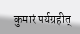कुमारं पर्यग्रहीत्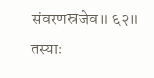संवरणस्रजेव॥ ६२॥
तस्याः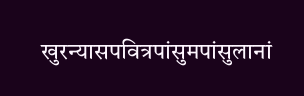खुरन्यासपवित्रपांसुमपांसुलानां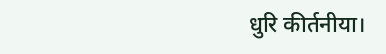धुरि कीर्तनीया।